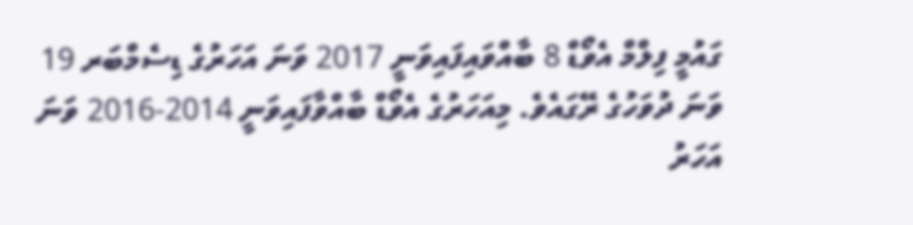ގައުމީ ފިލްމް އެވޯޑް 8 ބާއްވައިފައިވަނީ 2017 ވަނަ އަހަރުގެ ޑިސެމްބަރ 19 ވަނަ ދުވަހުގެ ރޭގައެވެ. މިއަހަރުގެ އެވޯޑް ބާއްވާފައިވަނީ 2014-2016 ވަނަ އަހަރު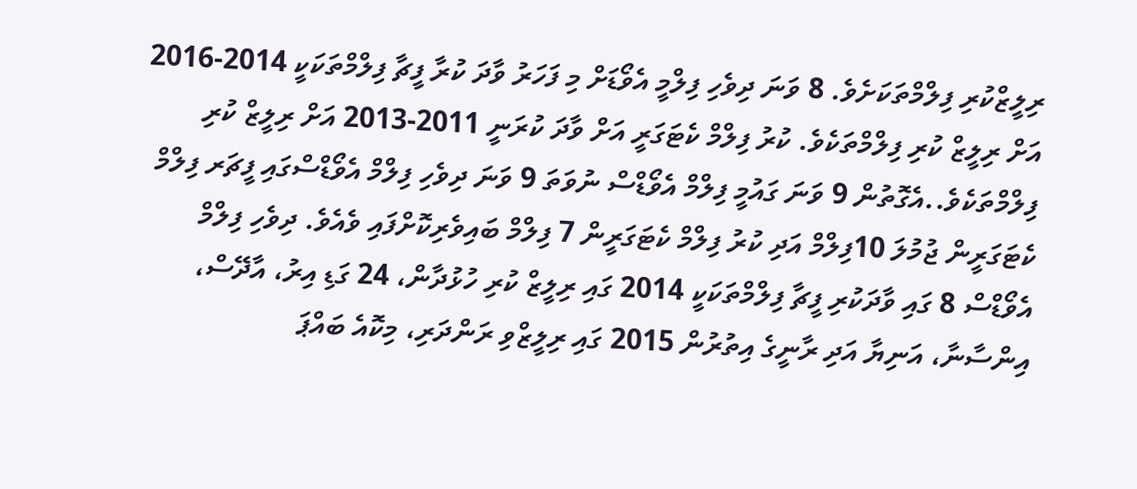ރިލީޒްކުރި ފިލްމްތަކަށެވެ. 8 ވަނަ ދިވެހި ފިލްމީ އެވޯޑަށް މި ފަހަރު ވާދަ ކުރާ ފީޗާ ފިލްމްތަކަކީ 2014-2016 އަށް ރިލީޒް ކުރި ފިލްމްތަކެވެ. ކުރު ފިލްމް ކެޓަގަރީ އަށް ވާދަ ކުރަނީ 2011-2013 އަށް ރިލީޒް ކުރި ފިލްމްތަކެވެ..އެގޮތުން 9 ވަނަ ގައުމީ ފިލްމް އެވޯޑްސް ނުވަތަ 9 ވަނަ ދިވެހި ފިލްމް އެވޯޑްސްގައި ފީޗަރ ފިލްމް ކެޓަގަރީން ޖުމުލަ 10ފިލްމް އަދި ކުރު ފިލްމް ކެޓަގަރީން 7 ފިލްމް ބައިވެރިކޮށްފައި ވެއެވެ. ދިވެހި ފިލްމް އެވޯޑްސް 8 ގައި ވާދަކުރި ފީޗާ ފިލްމްތަކަކީ 2014 ގައި ރިލީޒް ކުރި ހުޅުދާން، 24 ގަޑި އިރު، އާދޭސް، އިންސާނާ، އަނިޔާ އަދި ރާނީގެ އިތުރުން 2015 ގައި ރިލީޒްވި ރަންދަރި، މިކޮއެ ބައްޕަ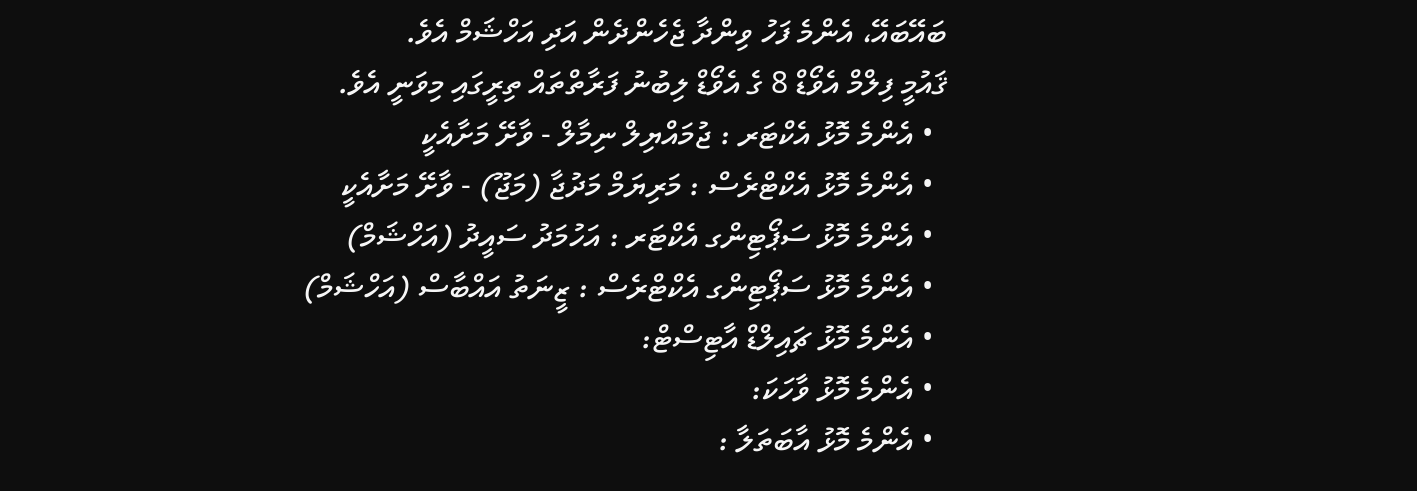ބައޭބައޭ، އެންމެ ފަހު ވިންދާ ޖެހެންދެން އަދި އަހްޝަމް އެވެ.
ޤައުމީ ފިލްމް އެވޯޑް 8 ގެ އެވޯޑް ލިބުނު ފަރާތްތައް ތިރީގައި މިވަނީ އެވެ.
  • އެންމެ މޮޅު އެކްޓަރ : ޖުމައްޔިލް ނިމާލް - ވާށޭ މަށާއެކީ
  • އެންމެ މޮޅު އެކްޓްރެސް : މަރިޔަމް މަދުޖާ (މަޖޫ) - ވާށޭ މަށާއެކީ
  • އެންމެ މޮޅު ސަޕޯޓިންގ އެކްޓަރ : އަހުމަދު ސައީދު (އަހްޝަމް)
  • އެންމެ މޮޅު ސަޕޯޓިންގ އެކްޓްރެސް : ޒީނަތު އައްބާސް (އަހްޝަމް)
  • އެންމެ މޮޅު ޗައިލްޑް އާޓިސްޓް:
  • އެންމެ މޮޅު ވާހަކަ:
  • އެންމެ މޮޅު އާބަތަލާ :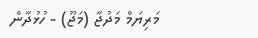މަރިޔަމް މަދުޖާ (މަޖޫ) - ހުޅުދާން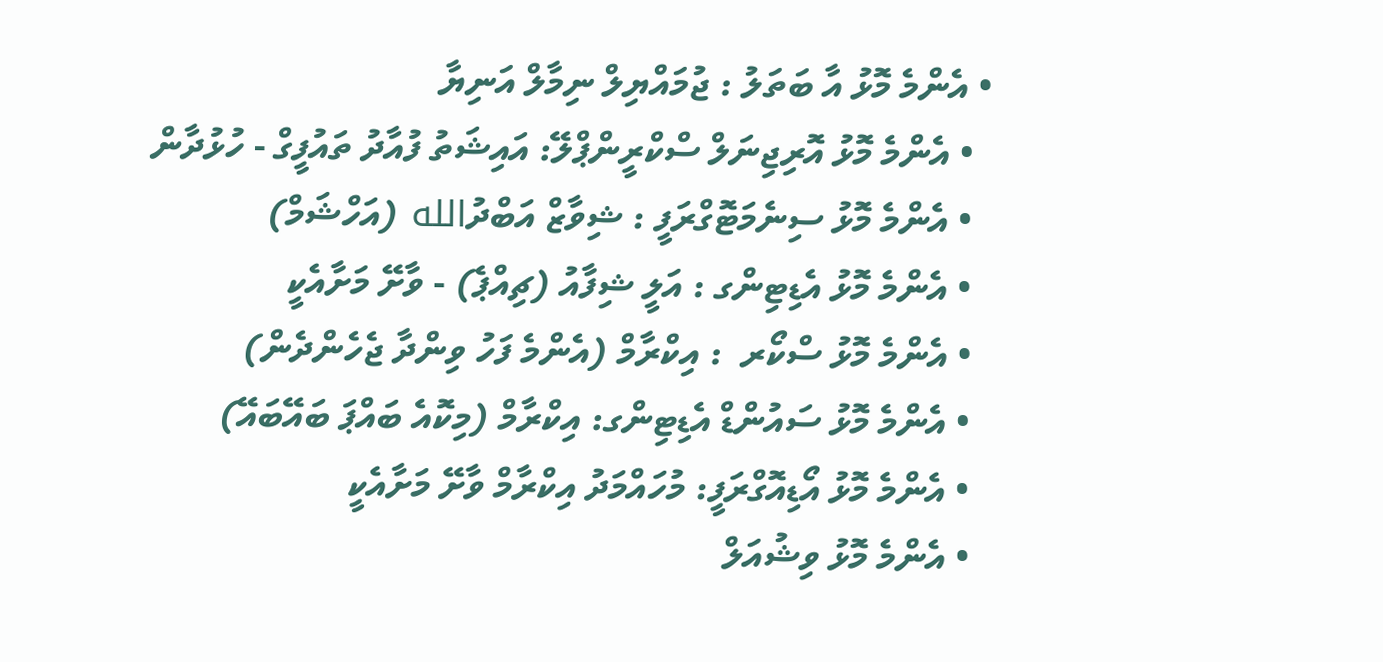• އެންމެ މޮޅު އާ ބަތަލު : ޖުމައްޔިލް ނިމާލް އަނިޔާ
  • އެންމެ މޮޅު އޮރިޖިނަލް ސްކްރީންޕްލޭ: އައިޝަތު ފުއާދު ތައުފީގް - ހުޅުދާން
  • އެންމެ މޮޅު ސިނެމަޓޮގްރަފީ : ޝިވާޒް އަބްދުالله (އަހްޝަމް)
  • އެންމެ މޮޅު އެޑިޓިންގ : އަލީ ޝިފާއު (ޗިއްޕެ) - ވާށޭ މަށާއެކީ
  • އެންމެ މޮޅު ސްކޯރ  : އިކްރާމް (އެންމެ ފަހު ވިންދާ ޖެހެންދެން)
  • އެންމެ މޮޅު ސައުންޑް އެޑިޓިންގ: އިކްރާމް (މިކޮއެ ބައްޕަ ބައޭބައޭ)
  • އެންމެ މޮޅު އޯޑިއޮގްރަފީ: މުހައްމަދު އިކްރާމް ވާށޭ މަށާއެކީ
  • އެންމެ މޮޅު ވިޝުއަލް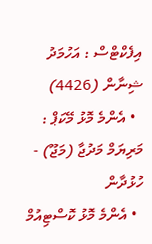އިފެކްޓްސް : އަހުމަދު ޝިނާން (4426)
  • އެންމެ މޮޅު މޭކަޕް : މަރިޔަމް މަދުޖާ (މަޖޫ) - ހުޅުދާން
  • އެންމެ މޮޅު ކޮސްޓިއުމް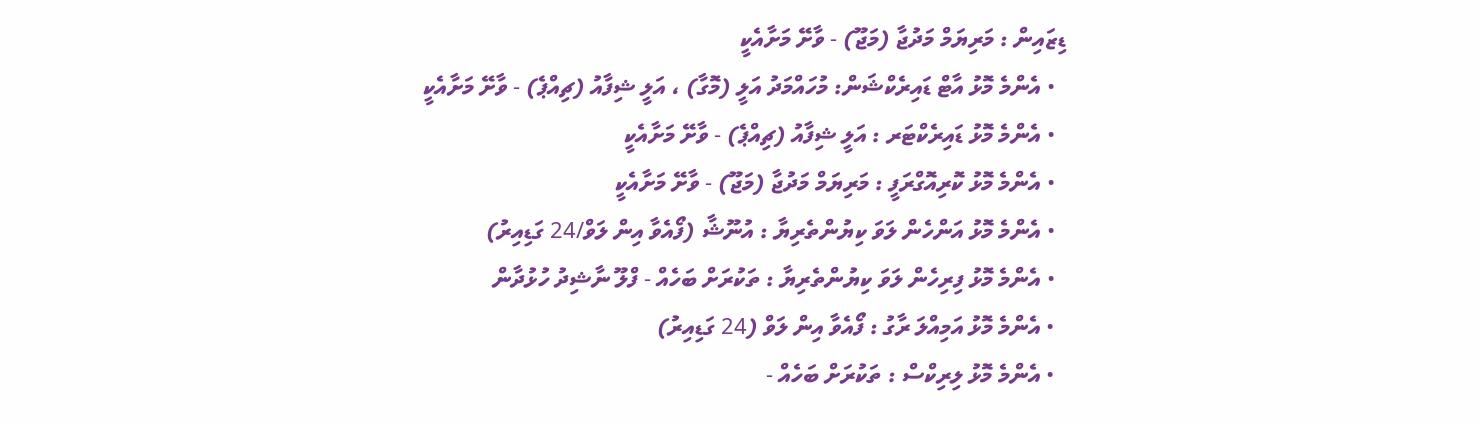ޑިޒައިން : މަރިޔަމް މަދުޖާ (މަޖޫ) - ވާށޭ މަށާއެކީ
  • އެންމެ މޮޅު އާޓް ޑައިރެކްޝަން: މުހައްމަދު އަލީ (މޮގާ) ، އަލީ ޝިފާއު (ޗިއްޕެ) - ވާށޭ މަށާއެކީ
  • އެންމެ މޮޅު ޑައިރެކްޓަރ : އަލީ ޝިފާއު (ޗިއްޕެ) - ވާށޭ މަށާއެކީ
  • އެންމެ މޮޅު ކޮރިއޮގްރަފީ : މަރިޔަމް މަދުޖާ (މަޖޫ) - ވާށޭ މަށާއެކީ
  • އެންމެ މޮޅު އަންހެން ލަވަ ކިޔުންތެރިޔާ : އުނޫޝާ (ފޯއެވާ އިން ލަވް/24 ގަޑިއިރު)
  • އެންމެ މޮޅު ފިރިހެން ލަވަ ކިޔުންތެރިޔާ : ތަކުރަށް ބަހެއް - ފްލޫ ނާޝިދު ހުޅުދާން
  • އެންމެ މޮޅު އަމިއްލަ ރާގު : ފޯއެވާ އިން ލަވް (24 ގަޑިއިރު)
  • އެންމެ މޮޅު ލިރިކްސް : ތަކުރަށް ބަހެއް -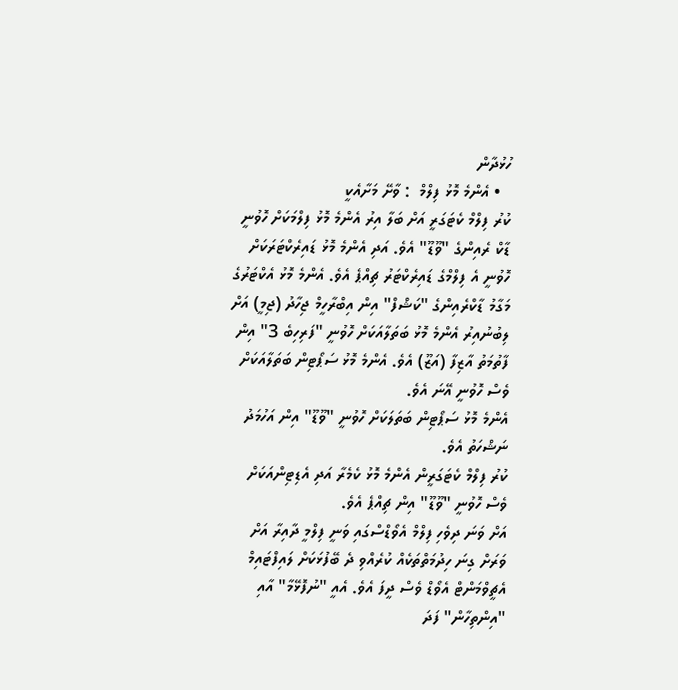ހުޅުދާން
  • އެންމެ މޮޅު ފިލްމް  : ވާށޭ މަށާއެކީ
ކުރު ފިލްމް ކެޓަގަރީ އަށް ބަލާ އިރު އެންމެ މޮޅު ފިލްމަކަށް ހޮވުނީ ޑާކް ރެއިންގެ "ވޫޑޫ" އެވެ. އަދި އެންމެ މޮޅު ޑައިރެކްޓަރަކަށް ހޮވުނީ އެ ފިލްމްގެ ޑައިރެކްޓަރު ޗިއްޕެ އެވެ. އެންމެ މޮޅު އެކްޓަރުގެ މަގާމު ޑާކްރެއިންގެ "ކަޝްފް" އިން އިބްރާހީމް ޖިހާދު (ޖިމީ) އަށް ލިބުނުއިރު އެންމެ މޮޅު ބަތަލާއަކަށް ހޮވުނީ "ފަރިހިބެ 3" އިން ފާތުމަތު އާޒިފާ (އަޒޫ) އެވެ. އެންމެ މޮޅު ސަޕޯޓިން ބަތަލާއަކަށް ވެސް ހޮވުނީ އޭނަ އެވެ.
އެންމެ މޮޅު ސަޕޯޓިން ބަތަލަކަށް ހޮވުނީ "ވޫޑޫ" އިން އަހުމަދު ނަޝްހަތު އެވެ.
ކުރު ފިލްމް ކެޓަގަރީން އެންމެ މޮޅު ކެމެރާ އަދި އެޑިޓިންއަކަށް ވެސް ހޮވުނީ "ވޫޑޫ" އިން ޗިއްޕެ އެވެ.
އަށް ވަނަ ދިވެހި ފިލްމް އެވޯޑްސްގައި ވަނީ ފިލްމީ ދާއިރާ އަށް ވަރަށް ގިނަ ހިދުމަތްތަކެއް ކުރެއްވި ދެ ބޭފުޅަކަށް ލައިފްޓައިމް އެޗީވްމަންޓް އެވޯޑް ވެސް ދީފަ އެވެ. އެއީ "ނުފޮޅޭމާ" އާއި "އިންތިހާން" ފަދަ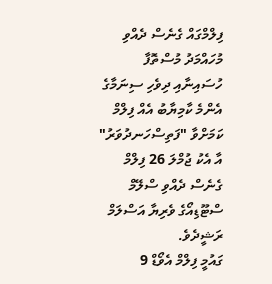ފިލްމްގައް ގެނެސް ދެއްވި މުހައްމަދު މުސްތޮފާ ހުސައިނާއި ދިވެހި ސިނަމާގެ އެންމެ ކާމިޔާބު އެއް ފިލްމް ކަމަށްވާ "ފަތިސްހަނދުވަރު" އާ އެކު ޖުމްލަ 26 ފިލްމް ގެނެސް ދެއްވި ސްލޭމް ސްޓޫޑިއޯގެ ވެރިޔާ އަސްލަމް ރަޝީދެވެ.
ގައުމީ ފިލްމް އެވޯޑް 9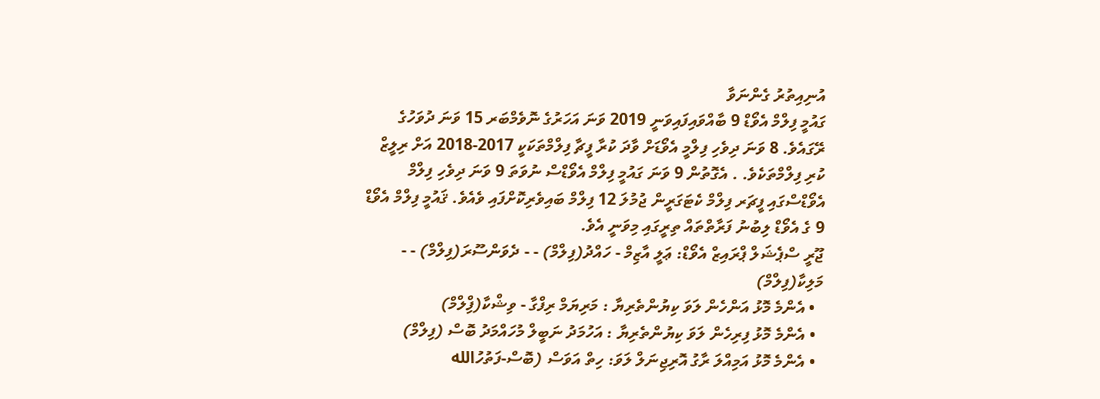އުނިއިތުރު ގެންނަވާ
ގައުމީ ފިލްމް އެވޯޑް 9 ބާއްވައިފައިވަނީ 2019 ވަނަ އަހަރުގެ ނޮވެމްބަރ 15 ވަނަ ދުވަހުގެ ރޭގައެވެ. 8 ވަނަ ދިވެހި ފިލްމީ އެވޯޑަށް ވާދަ ކުރާ ފީޗާ ފިލްމްތަކަކީ 2017-2018 އަށް ރިލީޒް ކުރި ފިލްމްތަކެވެ. . އެގޮތުން 9 ވަނަ ގައުމީ ފިލްމް އެވޯޑްސް ނުވަތަ 9 ވަނަ ދިވެހި ފިލްމް އެވޯޑްސްގައި ފީޗަރ ފިލްމް ކެޓަގަރީން ޖުމުލަ 12 ފިލްމް ބައިވެރިކޮށްފައި ވެއެވެ. ޤައުމީ ފިލްމް އެވޯޑް 9 ގެ އެވޯޑް ލިބުނު ފަރާތްތައް ތިރީގައި މިވަނީ އެވެ.
ޖޫރީ ސްޕެޝަލް ޕްރައިޒް އެވޯޑް: ޢަލީ އާޒިމް - ހައްދު(ފިލްމް) - - ދެވަންސޫރަ(ފިލްމް) - - މަލިކާ(ފިލްމް)
  • އެންމެ މޮޅު އަންހެން ލަވަ ކިޔުންތެރިޔާ : މަރިޔަމް ރިފްގާ - ވިޝްކާ(ފިްލްމް)
  • އެންމެ މޮޅު ފިރިހެން ލަވަ ކިޔުންތެރިޔާ : އަހުމަދު ނަބީލް މުހައްމަދު ބޮސް (ފިލްމް)
  • އެންމެ މޮޅު އަމިއްލަ ރާގު އޮރިޖިނަލް ލަވަ: ހިތް އަވަސް (ބޮސް-ފަތުހުالله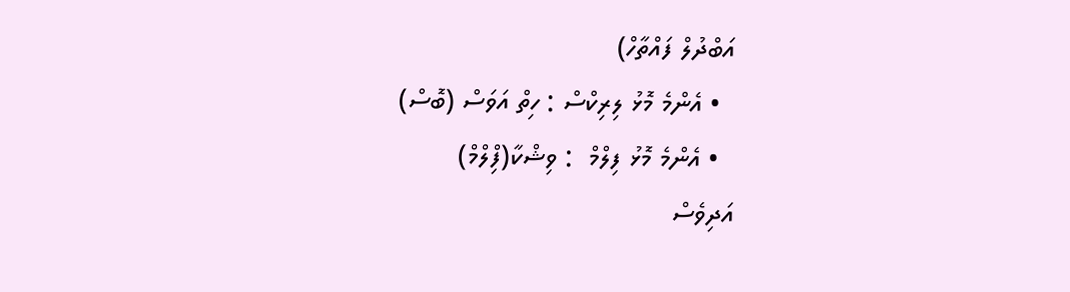އަބްދުލް ފައްތާހް)
  • އެންމެ މޮޅު ލިރިކްސް : ހިތް އަވަސް (ބޮސް)
  • އެންމެ މޮޅު ފިލްމް  : ވިޝްކާ(ފިްލްމް)
އަދިވެސް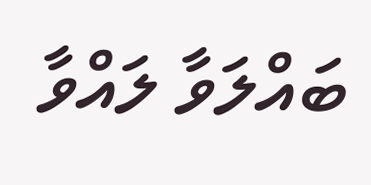ބައްލަވާ ލައްވާ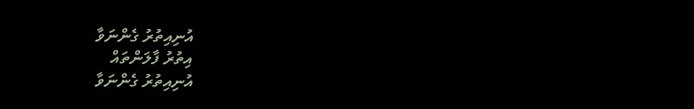އުނިއިތުރު ގެންނަވާ
އިތުރު ފާލަންތައް
އުނިއިތުރު ގެންނަވާ